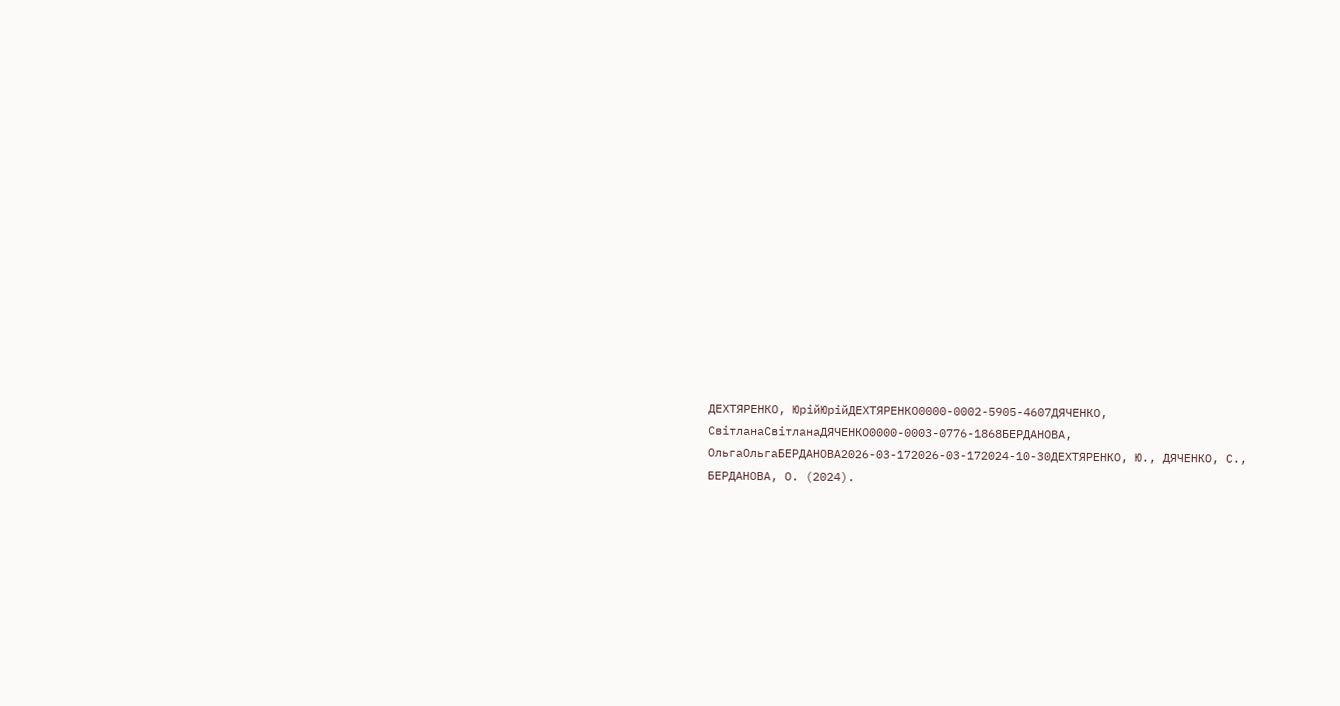ДЕХТЯРЕНКО, ЮрійЮрійДЕХТЯРЕНКО0000-0002-5905-4607ДЯЧЕНКО, СвітланаСвітланаДЯЧЕНКО0000-0003-0776-1868БЕРДАНОВА, ОльгаОльгаБЕРДАНОВА2026-03-172026-03-172024-10-30ДЕХТЯРЕНКО, Ю., ДЯЧЕНКО, С., БЕРДАНОВА, О. (2024).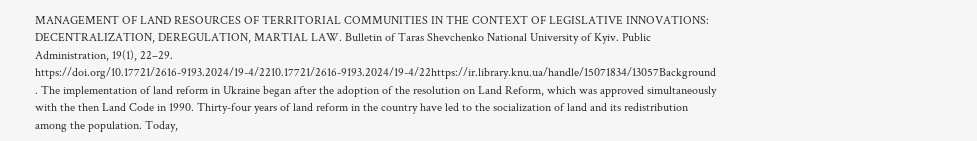MANAGEMENT OF LAND RESOURCES OF TERRITORIAL COMMUNITIES IN THE CONTEXT OF LEGISLATIVE INNOVATIONS: DECENTRALIZATION, DEREGULATION, MARTIAL LAW. Bulletin of Taras Shevchenko National University of Kyiv. Public Administration, 19(1), 22–29. https://doi.org/10.17721/2616-9193.2024/19-4/2210.17721/2616-9193.2024/19-4/22https://ir.library.knu.ua/handle/15071834/13057Background . The implementation of land reform in Ukraine began after the adoption of the resolution on Land Reform, which was approved simultaneously with the then Land Code in 1990. Thirty-four years of land reform in the country have led to the socialization of land and its redistribution among the population. Today,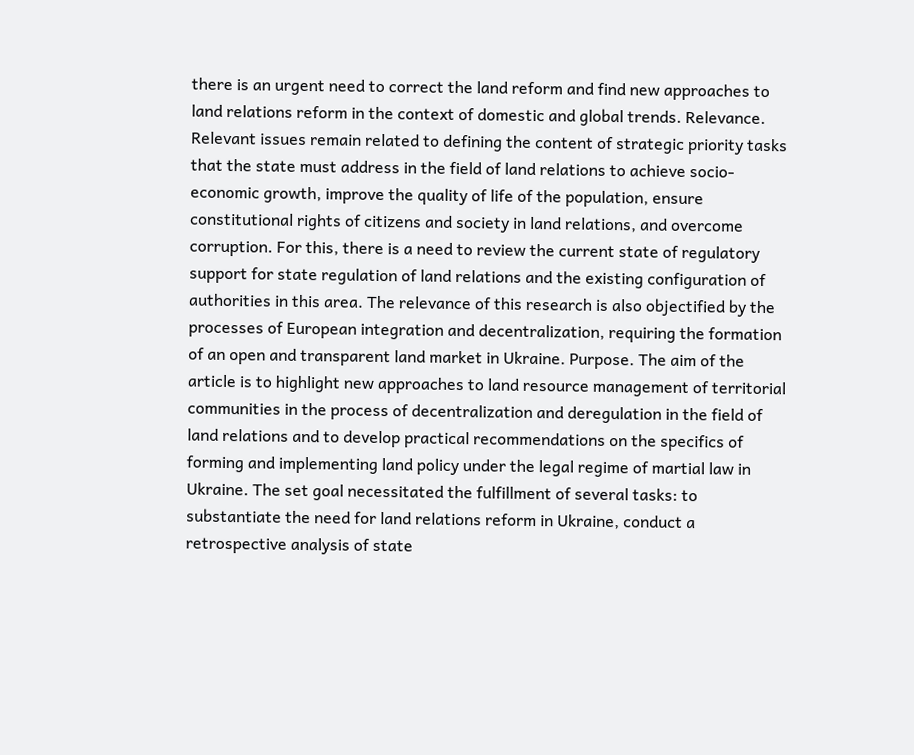there is an urgent need to correct the land reform and find new approaches to land relations reform in the context of domestic and global trends. Relevance. Relevant issues remain related to defining the content of strategic priority tasks that the state must address in the field of land relations to achieve socio-economic growth, improve the quality of life of the population, ensure constitutional rights of citizens and society in land relations, and overcome corruption. For this, there is a need to review the current state of regulatory support for state regulation of land relations and the existing configuration of authorities in this area. The relevance of this research is also objectified by the processes of European integration and decentralization, requiring the formation of an open and transparent land market in Ukraine. Purpose. The aim of the article is to highlight new approaches to land resource management of territorial communities in the process of decentralization and deregulation in the field of land relations and to develop practical recommendations on the specifics of forming and implementing land policy under the legal regime of martial law in Ukraine. The set goal necessitated the fulfillment of several tasks: to substantiate the need for land relations reform in Ukraine, conduct a retrospective analysis of state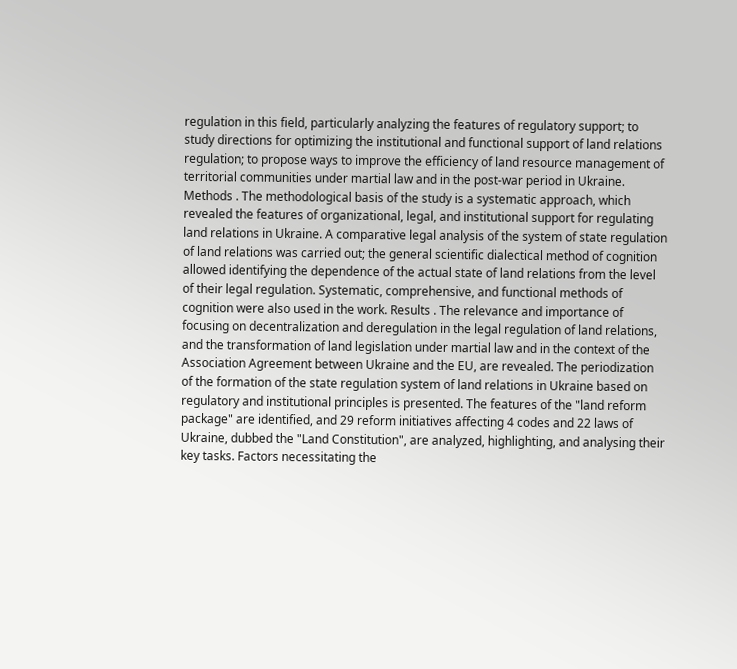regulation in this field, particularly analyzing the features of regulatory support; to study directions for optimizing the institutional and functional support of land relations regulation; to propose ways to improve the efficiency of land resource management of territorial communities under martial law and in the post-war period in Ukraine. Methods . The methodological basis of the study is a systematic approach, which revealed the features of organizational, legal, and institutional support for regulating land relations in Ukraine. A comparative legal analysis of the system of state regulation of land relations was carried out; the general scientific dialectical method of cognition allowed identifying the dependence of the actual state of land relations from the level of their legal regulation. Systematic, comprehensive, and functional methods of cognition were also used in the work. Results . The relevance and importance of focusing on decentralization and deregulation in the legal regulation of land relations, and the transformation of land legislation under martial law and in the context of the Association Agreement between Ukraine and the EU, are revealed. The periodization of the formation of the state regulation system of land relations in Ukraine based on regulatory and institutional principles is presented. The features of the "land reform package" are identified, and 29 reform initiatives affecting 4 codes and 22 laws of Ukraine, dubbed the "Land Constitution", are analyzed, highlighting, and analysing their key tasks. Factors necessitating the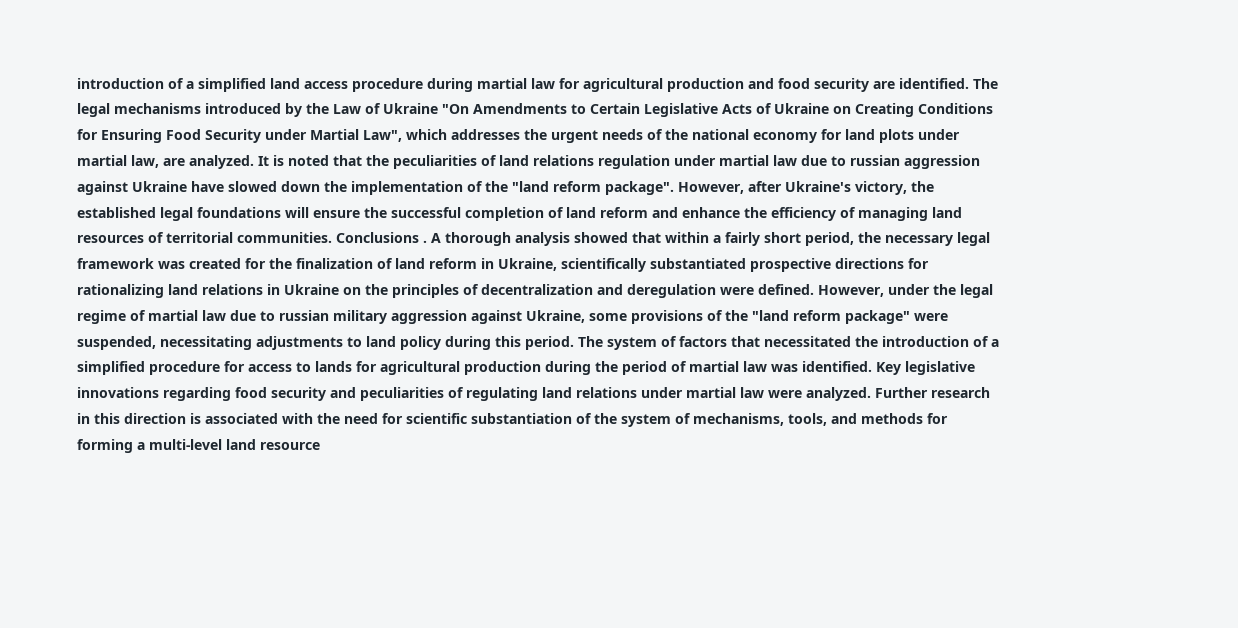introduction of a simplified land access procedure during martial law for agricultural production and food security are identified. The legal mechanisms introduced by the Law of Ukraine "On Amendments to Certain Legislative Acts of Ukraine on Creating Conditions for Ensuring Food Security under Martial Law", which addresses the urgent needs of the national economy for land plots under martial law, are analyzed. It is noted that the peculiarities of land relations regulation under martial law due to russian aggression against Ukraine have slowed down the implementation of the "land reform package". However, after Ukraine's victory, the established legal foundations will ensure the successful completion of land reform and enhance the efficiency of managing land resources of territorial communities. Conclusions . A thorough analysis showed that within a fairly short period, the necessary legal framework was created for the finalization of land reform in Ukraine, scientifically substantiated prospective directions for rationalizing land relations in Ukraine on the principles of decentralization and deregulation were defined. However, under the legal regime of martial law due to russian military aggression against Ukraine, some provisions of the "land reform package" were suspended, necessitating adjustments to land policy during this period. The system of factors that necessitated the introduction of a simplified procedure for access to lands for agricultural production during the period of martial law was identified. Key legislative innovations regarding food security and peculiarities of regulating land relations under martial law were analyzed. Further research in this direction is associated with the need for scientific substantiation of the system of mechanisms, tools, and methods for forming a multi-level land resource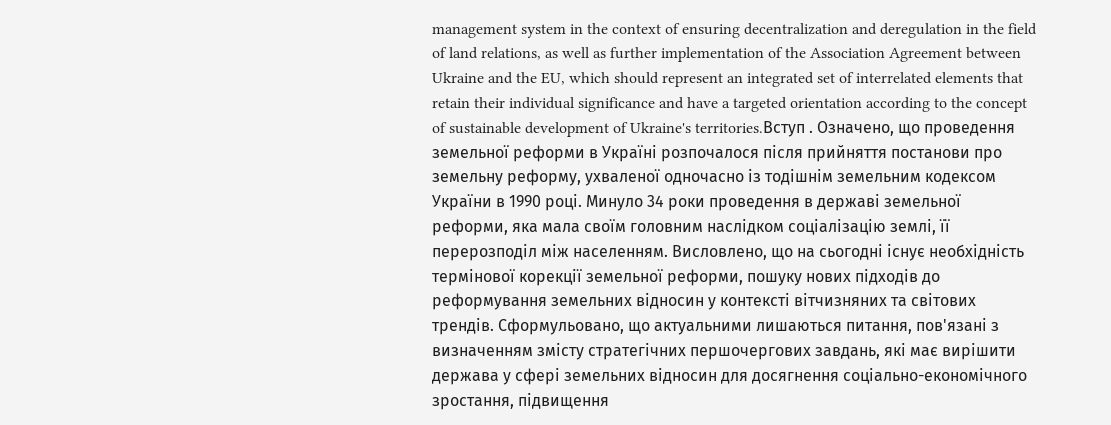management system in the context of ensuring decentralization and deregulation in the field of land relations, as well as further implementation of the Association Agreement between Ukraine and the EU, which should represent an integrated set of interrelated elements that retain their individual significance and have a targeted orientation according to the concept of sustainable development of Ukraine's territories.Вступ . Означено, що проведення земельної реформи в Україні розпочалося після прийняття постанови про земельну реформу, ухваленої одночасно із тодішнім земельним кодексом України в 1990 році. Минуло 34 роки проведення в державі земельної реформи, яка мала своїм головним наслідком соціалізацію землі, її перерозподіл між населенням. Висловлено, що на сьогодні існує необхідність термінової корекції земельної реформи, пошуку нових підходів до реформування земельних відносин у контексті вітчизняних та світових трендів. Сформульовано, що актуальними лишаються питання, пов'язані з визначенням змісту стратегічних першочергових завдань, які має вирішити держава у сфері земельних відносин для досягнення соціально-економічного зростання, підвищення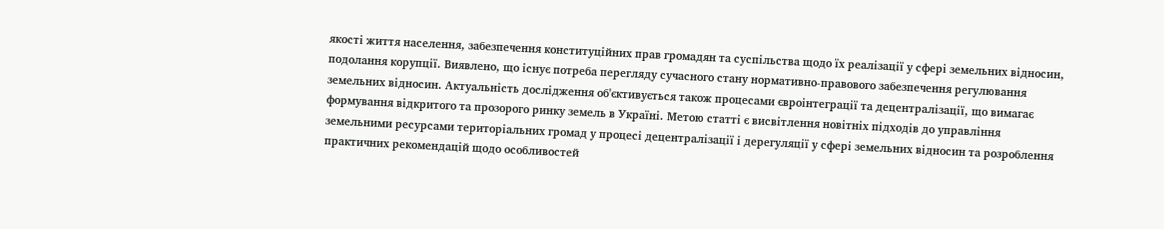якості життя населення, забезпечення конституційних прав громадян та суспільства щодо їх реалізації у сфері земельних відносин, подолання корупції. Виявлено, що існує потреба перегляду сучасного стану нормативно-правового забезпечення регулювання земельних відносин. Актуальність дослідження об'єктивується також процесами євроінтеграції та децентралізації, що вимагає формування відкритого та прозорого ринку земель в Україні. Метою статті є висвітлення новітніх підходів до управління земельними ресурсами територіальних громад у процесі децентралізації і дерегуляції у сфері земельних відносин та розроблення практичних рекомендацій щодо особливостей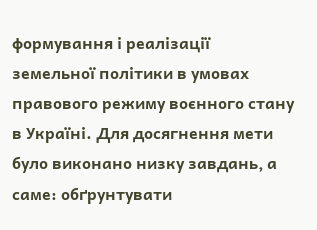формування і реалізації земельної політики в умовах правового режиму воєнного стану в Україні. Для досягнення мети було виконано низку завдань, а саме: обґрунтувати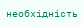необхідність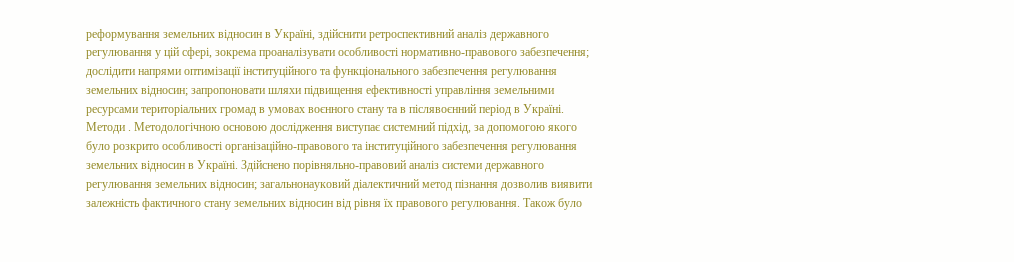реформування земельних відносин в Україні, здійснити ретроспективний аналіз державного регулювання у цій сфері, зокрема проаналізувати особливості нормативно-правового забезпечення; дослідити напрями оптимізації інституційного та функціонального забезпечення регулювання земельних відносин; запропоновати шляхи підвищення ефективності управління земельними ресурсами територіальних громад в умовах воєнного стану та в післявоєнний період в Україні. Методи . Методологічною основою дослідження виступає системний підхід, за допомогою якого було розкрито особливості організаційно-правового та інституційного забезпечення регулювання земельних відносин в Україні. Здійснено порівняльно-правовий аналіз системи державного регулювання земельних відносин; загальнонауковий діалектичний метод пізнання дозволив виявити залежність фактичного стану земельних відносин від рівня їх правового регулювання. Також було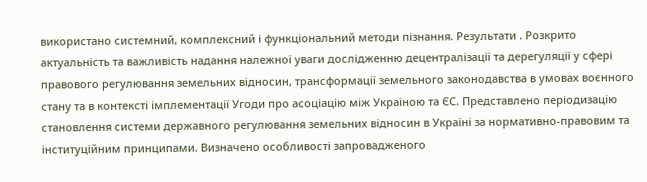використано системний, комплексний і функціональний методи пізнання. Результати . Розкрито актуальність та важливість надання належної уваги дослідженню децентралізації та дерегуляції у сфері правового регулювання земельних відносин, трансформації земельного законодавства в умовах воєнного стану та в контексті імплементації Угоди про асоціацію між Україною та ЄС. Представлено періодизацію становлення системи державного регулювання земельних відносин в Україні за нормативно-правовим та інституційним принципами. Визначено особливості запровадженого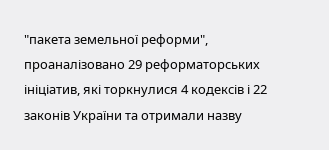"пакета земельної реформи", проаналізовано 29 реформаторських ініціатив, які торкнулися 4 кодексів і 22 законів України та отримали назву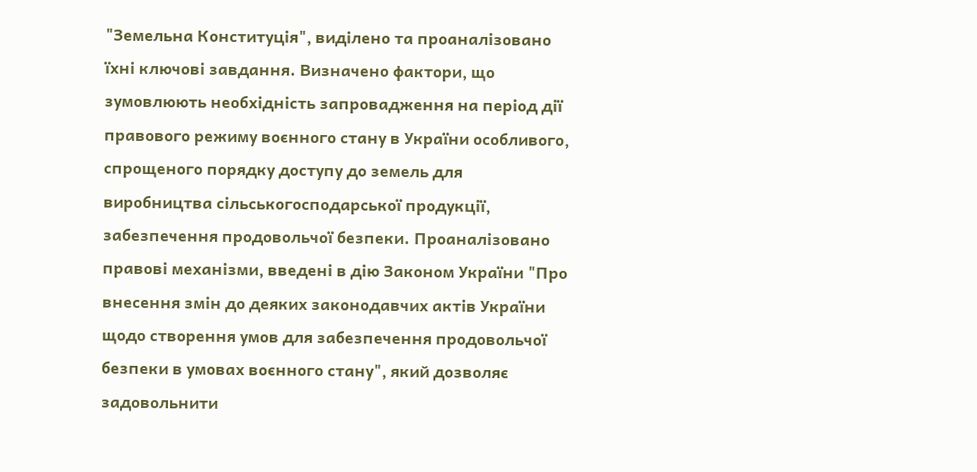"Земельна Конституція", виділено та проаналізовано їхні ключові завдання. Визначено фактори, що зумовлюють необхідність запровадження на період дії правового режиму воєнного стану в України особливого, спрощеного порядку доступу до земель для виробництва сільськогосподарської продукції, забезпечення продовольчої безпеки. Проаналізовано правові механізми, введені в дію Законом України "Про внесення змін до деяких законодавчих актів України щодо створення умов для забезпечення продовольчої безпеки в умовах воєнного стану", який дозволяє задовольнити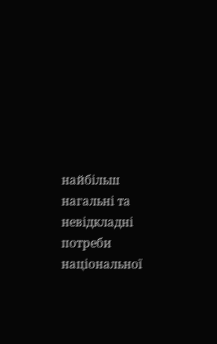найбільш нагальні та невідкладні потреби національної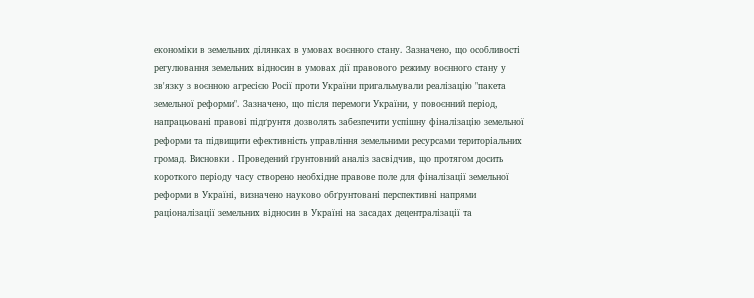економіки в земельних ділянках в умовах воєнного стану. Зазначено, що особливості регулювання земельних відносин в умовах дії правового режиму воєнного стану у зв'язку з воєнною агресією Росії проти України пригальмували реалізацію "пакета земельної реформи". Зазначено, що після перемоги України, у повоєнний період, напрацьовані правові підґрунтя дозволять забезпечити успішну фіналізацію земельної реформи та підвищити ефективність управління земельними ресурсами територіальних громад. Висновки . Проведений ґрунтовний аналіз засвідчив, що протягом досить короткого періоду часу створено необхідне правове поле для фіналізації земельної реформи в Україні, визначено науково обґрунтовані перспективні напрями раціоналізації земельних відносин в Україні на засадах децентралізації та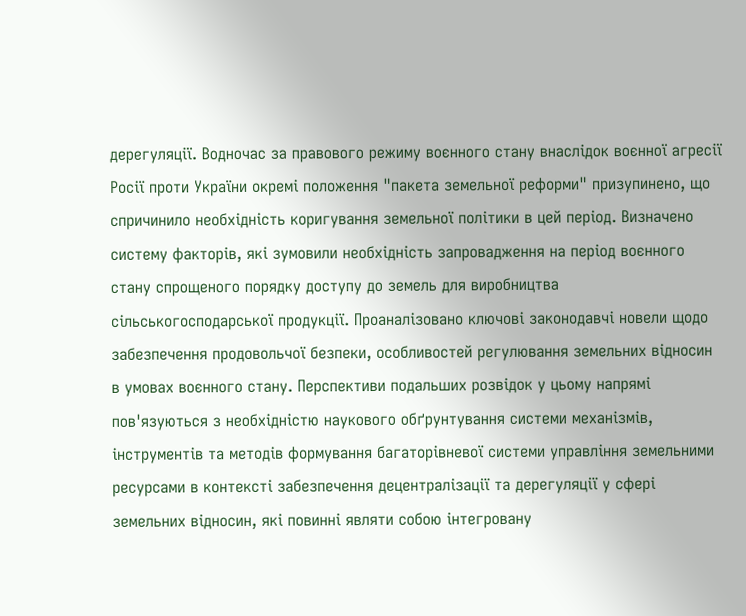дерегуляції. Водночас за правового режиму воєнного стану внаслідок воєнної агресії Росії проти України окремі положення "пакета земельної реформи" призупинено, що спричинило необхідність коригування земельної політики в цей період. Визначено систему факторів, які зумовили необхідність запровадження на період воєнного стану спрощеного порядку доступу до земель для виробництва сільськогосподарської продукції. Проаналізовано ключові законодавчі новели щодо забезпечення продовольчої безпеки, особливостей регулювання земельних відносин в умовах воєнного стану. Перспективи подальших розвідок у цьому напрямі пов'язуються з необхідністю наукового обґрунтування системи механізмів, інструментів та методів формування багаторівневої системи управління земельними ресурсами в контексті забезпечення децентралізації та дерегуляції у сфері земельних відносин, які повинні являти собою інтегровану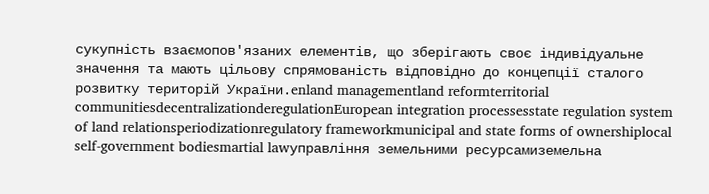сукупність взаємопов'язаних елементів, що зберігають своє індивідуальне значення та мають цільову спрямованість відповідно до концепції сталого розвитку територій України.enland managementland reformterritorial communitiesdecentralizationderegulationEuropean integration processesstate regulation system of land relationsperiodizationregulatory frameworkmunicipal and state forms of ownershiplocal self-government bodiesmartial lawуправління земельними ресурсамиземельна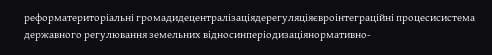реформатериторіальні громадидецентралізаціядерегуляціяєвроінтеграційні процесисистема державного регулювання земельних відносинперіодизаціянормативно-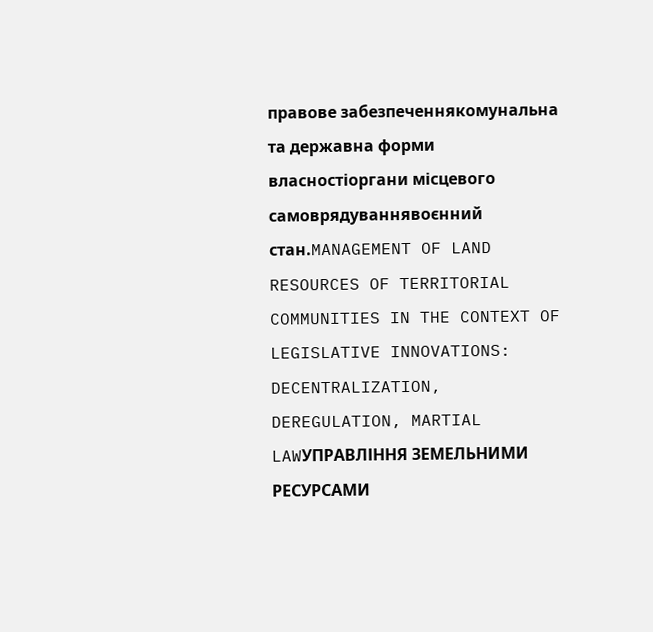правове забезпеченнякомунальна та державна форми власностіоргани місцевого самоврядуваннявоєнний стан.MANAGEMENT OF LAND RESOURCES OF TERRITORIAL COMMUNITIES IN THE CONTEXT OF LEGISLATIVE INNOVATIONS: DECENTRALIZATION, DEREGULATION, MARTIAL LAWУПРАВЛІННЯ ЗЕМЕЛЬНИМИ РЕСУРСАМИ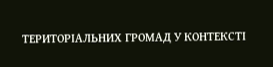ТЕРИТОРІАЛЬНИХ ГРОМАД У КОНТЕКСТІ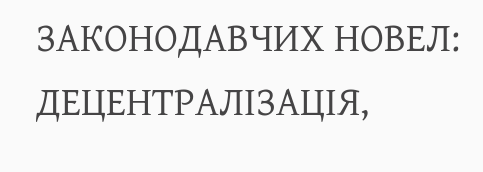ЗАКОНОДАВЧИХ НОВЕЛ: ДЕЦЕНТРАЛІЗАЦІЯ,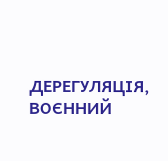ДЕРЕГУЛЯЦІЯ, ВОЄННИЙ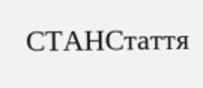СТАНСтаття